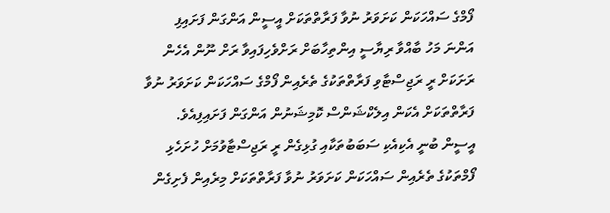ފޯމްގެ ސައްހަކަން ކަށަވަރު ނުވާ ފަރާތްތަކަށް އީސީން އަންގަން ފަށައިފި
އަންނަ މަހު ބާއްވާ ރިޔާސީ އިންތިހާބަށް ރަށްވެހިފައިވާ ރަށް ނޫން އެހެން ރަށަކަށް ރީ ރަޖިސްޓާވި ފަރާތްތަކުގެ ތެރެއިން ފޯމްގެ ސައްހަކަން ކަށަވަރު ނުވާ ފަރާތްތަކަށް އެކަން އިލެކްޝަންސް ކޮމިޝަނުން އަންގަން ފަށައިފިއެވެ.
އީސީން ބުނީ އެކިއެކި ސަބަބުތަކާއި ގުޅިގެން ރީ ރަޖިސްޓާވުމަށް ހުށަހެޅި ފޯމްތަކުގެ ތެރެއިން ސައްހަކަން ކަށަވަރު ނުވާ ފަރާތްތަކަށް މިރެއިން ފެށިގެން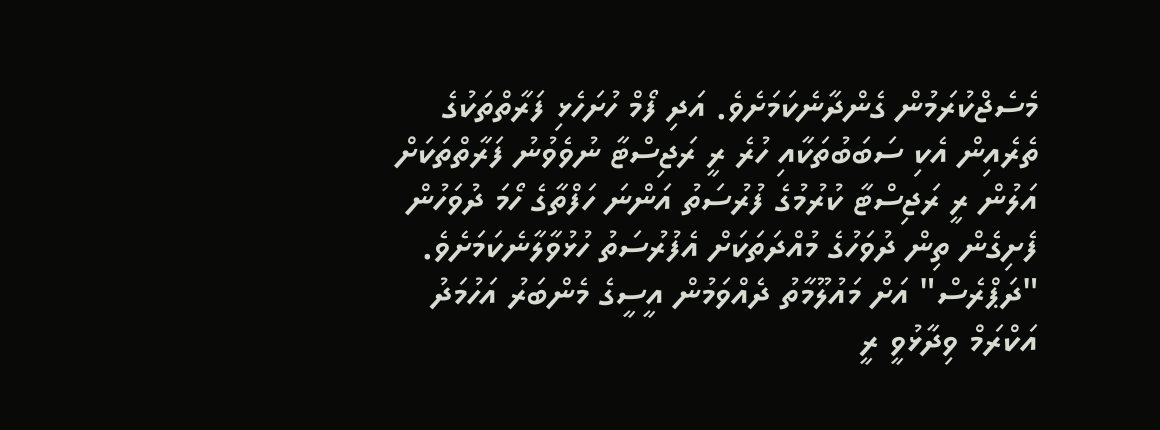މެސެޖްކުރަމުން ގެންދާނެކަމަށެވެ. އަދި ފޯމް ހުށަހެޅި ފަރާތްތަކުގެ ތެރެއިން އެކި ސަބަބުތަކާއި ހުރެ ރީ ރަޖިސްޓާ ނުވެވުނު ފަރާތްތަކަށް އަލުން ރީ ރަޖިސްޓާ ކުރުމުގެ ފުރުސަތު އަންނަ ހަފްތާގެ ހޯމަ ދުވަހުން ފެށިގެން ތިން ދުވަހުގެ މުއްދަތަކަށް އެފުރުސަތު ހުޅުވާލާނެކަމަށެވެ.
"ދަޕްރެސް" އަށް މައުލޫމާތު ދެއްވަމުން އީސީގެ މެންބަރު އަހުމަދު އަކްރަމް ވިދާޅުވީ ރީ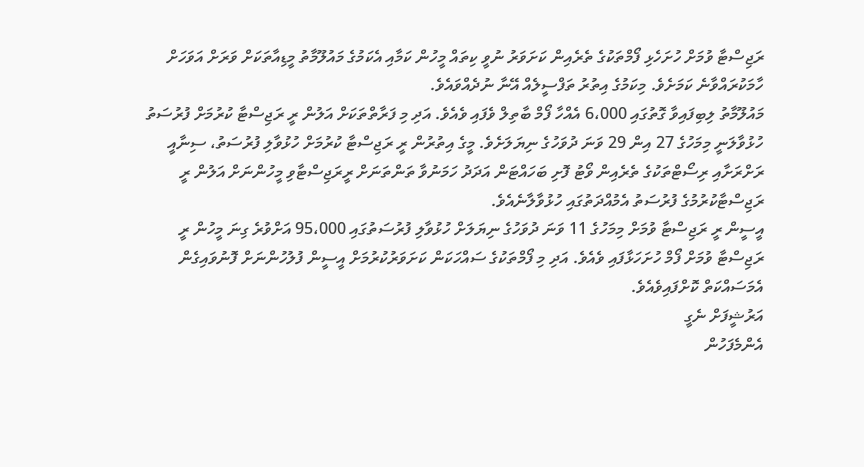ރަޖިސްޓާ ވުމަށް ހުށަހެޅި ފޯމްތަކުގެ ތެރެއިން ކަށަވަރު ނުވީ ކިތައް މީހުން ކަމާއި އެކަމުގެ މައުލޫމާތު މީޑިއާތަކަށް ވަރަށް އަވަހަށް ހާމަކުރައްވާނެ ކަމަށެވެ. މިކަމުގެ އިތުރު ތަފްސީލެއް އޭނާ ނުދެއްވައެވެ.
މައުލޫމާތު ލިބިފައިވާ ގޮތުގައި 6،000 އެއްހާ ފޯމް ބާތިލް ވެފައި ވެއެވެ. އަދި މި ފަރާތްތަކަށް އަލުން ރީ ރަޖިސްޓާ ކުރުމަށް ފުރުސަތު ހުޅުވާލަނީ މިމަހުގެ 27 އިން 29 ވަނަ ދުވަހުގެ ނިޔަލަށެވެ. މީގެ އިތުރުން ރީ ރަޖިސްޓާ ކުރުމަށް ހުޅުވާލި ފުރުސަތު، ސިނާއީ ރަށްރަށާއި ރިސޯޓްތަކުގެ ތެރެއިން ވޯޓު ފޮށި ބަހައްޓަން އަދަދު ހަމަނުވާ ތަންތަނަށް ރީރަޖިސްޓާވި މީހުންނަށް އަލުން ރީ ރަޖިސްޓާކުރުމުގެ ފުރުސަތު އެމުއްދަތުގައި ހުޅުވާލާނެއެވެ.
އީސީން ރީ ރަޖިސްޓާ ވުމަށް މިމަހުގެ 11 ވަނަ ދުވަހުގެ ނިޔަލަށް ހުޅުވާލި ފުރުސަތުގައި 95،000 އަށްވުރެ ގިނަ މީހުން ރީ ރަޖިސްޓާ ވުމަށް ފޯމް ހުށަހަޅާފައި ވެއެވެ. އަދި މި ފޯމްތަކުގެ ސައްހަކަން ކަށަވަރުކުރުމަށް އީސީން ފުލުހުންނަށް ފޮނުވައިގެން އެމަސައްކަތް ކޮށްފައިވެއެވެ.
އަރުޝީފަށް ނެގީ
އެންމެފަހުން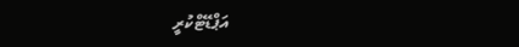އަޕްޑޭޓްކުރީ